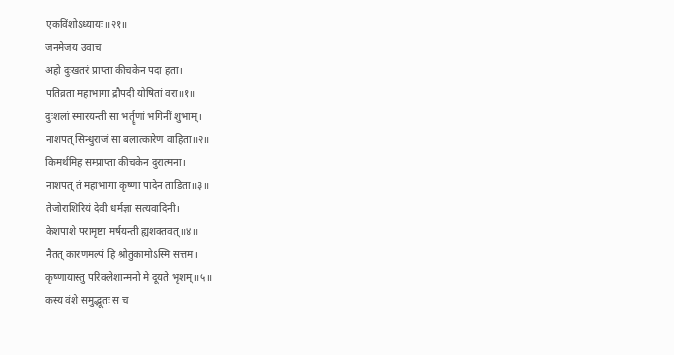एकविंशोऽध्यायः॥२१॥
जनमेजय उवाच
अहो दुःखतरं प्राप्ता कीचकेन पदा हता।
पतिव्रता महाभागा द्रौपदी योषितां वरा॥१॥
दुःशलां स्मारयन्ती सा भर्तॄणां भगिनीं शुभाम्।
नाशपत् सिन्धुराजं सा बलात्कारेण वाहिता॥२॥
किमर्थमिह सम्प्राप्ता कीचकेन दुरात्मना।
नाशपत् तं महाभागा कृष्णा पादेन ताडिता॥३॥
तेजोराशिरियं देवी धर्मज्ञा सत्यवादिनी।
केशपाशे परामृष्टा मर्षयन्ती ह्यशक्तवत्॥४॥
नैतत् कारणमल्पं हि श्रोतुकामोऽस्मि सत्तम।
कृष्णायास्तु परिक्लेशान्मनो मे दूयते भृशम्॥५॥
कस्य वंशे समुद्भूतः स च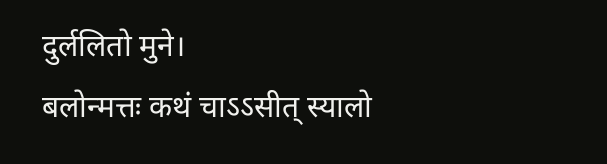दुर्ललितो मुने।
बलोन्मत्तः कथं चाऽऽसीत् स्यालो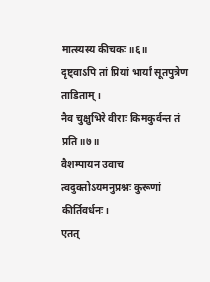मात्स्यस्य कीचकः॥६॥
दृष्ट्वाऽपि तां प्रियां भार्यां सूतपुत्रेण ताडिताम्।
नैव चुक्षुभिरे वीराः किमकुर्वन्त तं प्रति॥७॥
वैशम्पायन उवाच
त्वदुक्तोऽयमनुप्रश्नः कुरूणां कीर्तिवर्धनः।
एतत्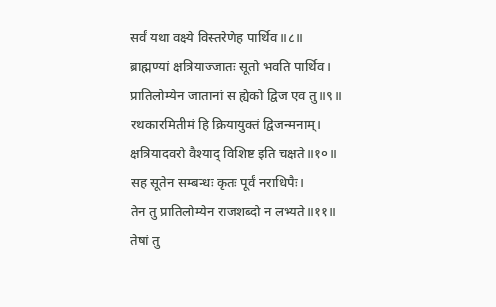सर्वं यथा वक्ष्ये विस्तरेणेह पार्थिव॥८॥
ब्राह्मण्यां क्षत्रियाज्जातः सूतो भवति पार्थिव।
प्रातिलोम्येन जातानां स ह्येको द्विज एव तु॥९॥
रथकारमितीमं हि क्रियायुक्तं द्विजन्मनाम्।
क्षत्रियादवरो वैश्याद् विशिष्ट इति चक्षते॥१०॥
सह सूतेन सम्बन्धः कृतः पूर्वं नराधिपैः।
तेन तु प्रातिलोम्येन राजशब्दो न लभ्यते॥११॥
तेषां तु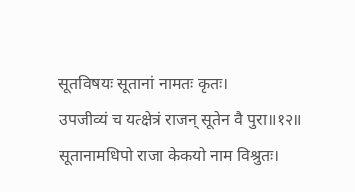सूतविषयः सूतानां नामतः कृतः।
उपजीव्यं च यत्क्षेत्रं राजन् सूतेन वै पुरा॥१२॥
सूतानामधिपो राजा केकयो नाम विश्रुतः।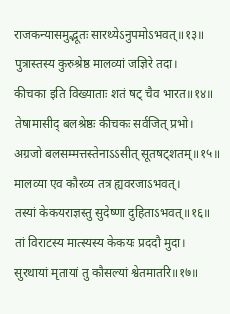राजकन्यासमुद्भूतः सारथ्येऽनुपमोऽभवत्॥१३॥
पुत्रास्तस्य कुरुश्रेष्ठ मालव्यां जज्ञिरे तदा।
कीचका इति विख्याताः शतं षट् चैव भारत॥१४॥
तेषामासीद् बलश्रेष्ठः कीचकः सर्वजित् प्रभो।
अग्रजो बलसम्मत्तस्तेनाऽऽसीत् सूतषट्शतम्॥१५॥
मालव्या एव कौरव्य तत्र ह्यवरजाऽभवत्।
तस्यां केकयराज्ञस्तु सुदेष्णा दुहिताऽभवत्॥१६॥
तां विराटस्य मात्स्यस्य केकयः प्रददौ मुदा।
सुरथायां मृतायां तु कौसल्यां श्वेतमातरि॥१७॥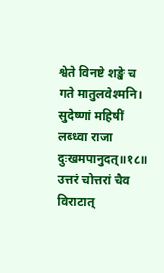श्वेते विनष्टे शङ्खे च गते मातुलवेश्मनि।
सुदेष्णां महिषीं लब्ध्वा राजा दुःखमपानुदत्॥१८॥
उत्तरं चोत्तरां चैव विराटात्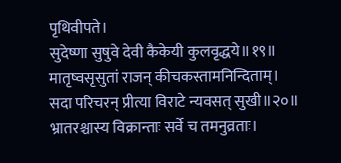पृथिवीपते।
सुदेष्णा सुषुवे देवी कैकेयी कुलवृद्धये॥१९॥
मातृष्वसृसुतां राजन् कीचकस्तामनिन्दिताम्।
सदा परिचरन् प्रीत्या विराटे न्यवसत् सुखी॥२०॥
भ्रातरश्चास्य विक्रान्ताः सर्वे च तमनुव्रताः।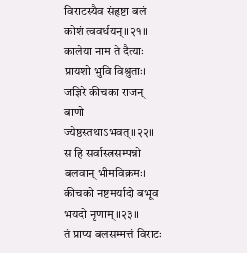विराटस्यैव संहृष्टा बलं कोशं त्ववर्धयन्॥२१॥
कालेया नाम ते दैत्याः प्रायशो भुवि विश्रुताः।
जज्ञिरे कीचका राजन् बाणो ज्येष्ठस्तथाऽभवत्॥२२॥
स हि सर्वास्त्रसम्पन्नो बलवान् भीमविक्रमः।
कीचको नष्टमर्यादो बभूव भयदो नृणाम्॥२३॥
तं प्राप्य बलसम्मत्तं विराटः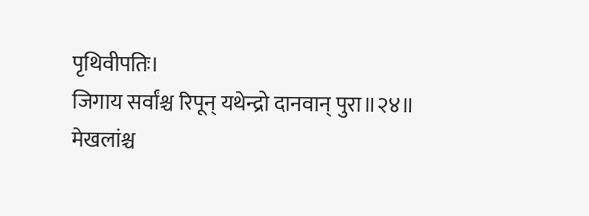पृथिवीपतिः।
जिगाय सर्वांश्च रिपून् यथेन्द्रो दानवान् पुरा॥२४॥
मेखलांश्च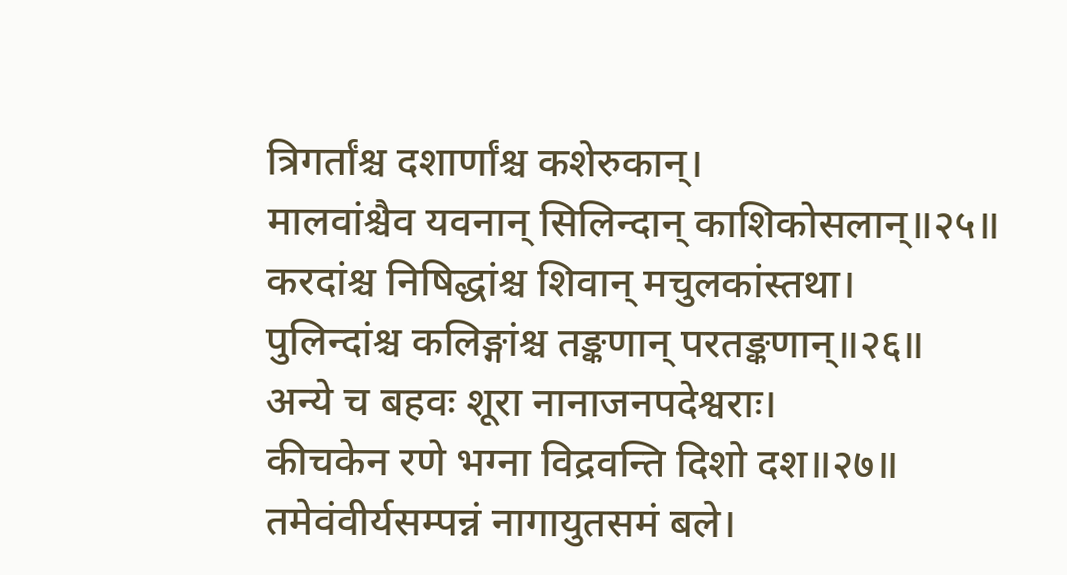त्रिगर्तांश्च दशार्णांश्च कशेरुकान्।
मालवांश्चैव यवनान् सिलिन्दान् काशिकोसलान्॥२५॥
करदांश्च निषिद्धांश्च शिवान् मचुलकांस्तथा।
पुलिन्दांश्च कलिङ्गांश्च तङ्कणान् परतङ्कणान्॥२६॥
अन्ये च बहवः शूरा नानाजनपदेश्वराः।
कीचकेन रणे भग्ना विद्रवन्ति दिशो दश॥२७॥
तमेवंवीर्यसम्पन्नं नागायुतसमं बले।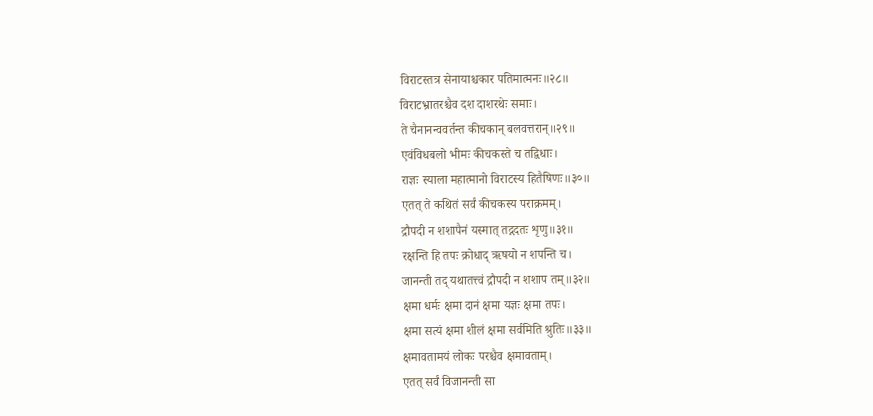विराटस्तत्र सेनायाश्चकार पतिमात्मनः॥२८॥
विराटभ्रातरश्चैव दश दाशरथेः समाः।
ते चैनानन्ववर्तन्त कीचकान् बलवत्तरान्॥२९॥
एवंविधबलो भीमः कीचकस्ते च तद्विधाः।
राज्ञः स्याला महात्मानो विराटस्य हितैषिणः॥३०॥
एतत् ते कथितं सर्वं कीचकस्य पराक्रमम्।
द्रौपदी न शशापैनं यस्मात् तद्गदतः शृणु॥३१॥
रक्षन्ति हि तपः क्रोधाद् ऋषयो न शपन्ति च।
जानन्ती तद् यथातत्त्वं द्रौपदी न शशाप तम्॥३२॥
क्षमा धर्मः क्षमा दानं क्षमा यज्ञः क्षमा तपः।
क्षमा सत्यं क्षमा शीलं क्षमा सर्वमिति श्रुतिः॥३३॥
क्षमावतामयं लोकः परश्चैव क्षमावताम्।
एतत् सर्वं विजानन्ती सा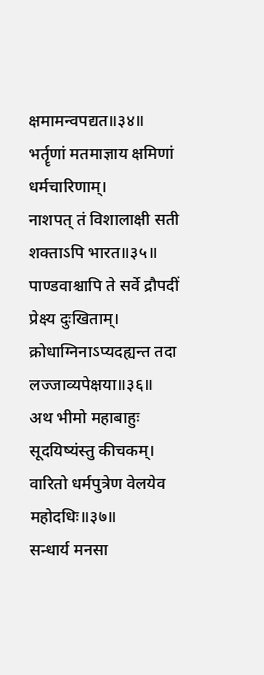क्षमामन्वपद्यत॥३४॥
भर्तॄणां मतमाज्ञाय क्षमिणां धर्मचारिणाम्।
नाशपत् तं विशालाक्षी सती शक्ताऽपि भारत॥३५॥
पाण्डवाश्चापि ते सर्वे द्रौपदीं प्रेक्ष्य दुःखिताम्।
क्रोधाग्निनाऽप्यदह्यन्त तदा लज्जाव्यपेक्षया॥३६॥
अथ भीमो महाबाहुः सूदयिष्यंस्तु कीचकम्।
वारितो धर्मपुत्रेण वेलयेव महोदधिः॥३७॥
सन्धार्य मनसा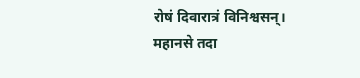रोषं दिवारात्रं विनिश्वसन्।
महानसे तदा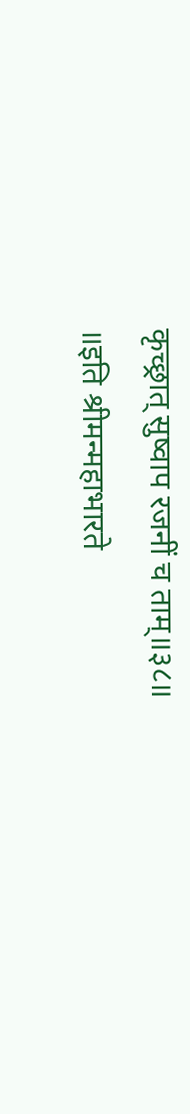कृच्छ्रात् सुष्वाप रजनीं च ताम्॥३८॥
॥इति श्रीमन्महाभारते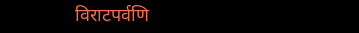विराटपर्वणि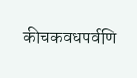कीचकवधपर्वणि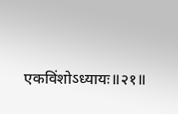एकविंशोऽध्यायः॥२१॥